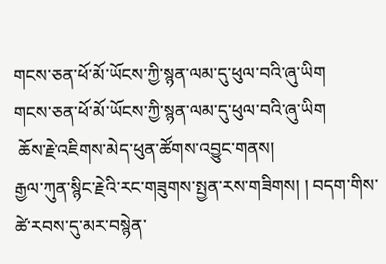གངས་ཅན་ཕོ་མོ་ཡོངས་ཀྱི་སྙན་ལམ་དུ་ཕུལ་བའི་ཞུ་ཡིག
གངས་ཅན་ཕོ་མོ་ཡོངས་ཀྱི་སྙན་ལམ་དུ་ཕུལ་བའི་ཞུ་ཡིག
 ཆོས་རྗེ་འཇིགས་མེད་ཕུན་ཚོགས་འབྱུང་གནས།
རྒྱལ་ཀུན་སྙིང་རྗེའི་རང་གཟུགས་སྤྱན་རས་གཟིགས། ། བདག་གིས་ཚེ་རབས་དུ་མར་བསྙེན་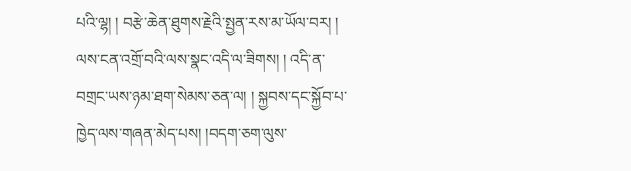པའི་ལྷ། ། བརྩེ་ཆེན་ཐུགས་རྗེའི་སྤྱན་རས་མ་ཡོལ་བར། ། ལས་ངན་འགྲོ་བའི་ལས་སྣང་འདི་ལ་ཟིགས། ། འདི་ན་བགྲང་ཡས་ཉམ་ཐག་སེམས་ཅན་ལ། ། སྐྱབས་དང་སྐྱོབ་པ་ཁྱེད་ལས་གཞན་མེད་པས། །བདག་ཅག་ལུས་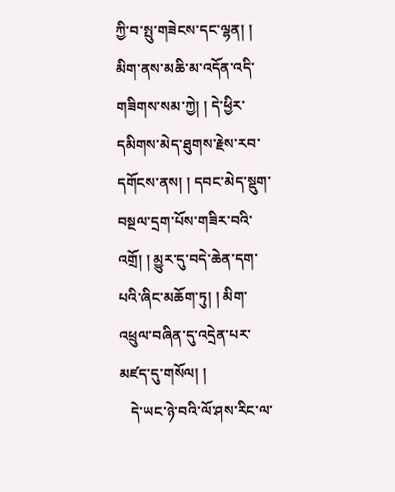ཀྱི་བ་སྤུ་གཟེངས་དང་ལྷན། ། མིག་ནས་མཆི་མ་འདོན་འདི་གཟིགས་སམ་ཀྱེ། ། དེ་ཕྱིར་དམིགས་མེད་ཐུགས་རྗེས་རབ་དགོངས་ནས། ། དབང་མེད་སྡུག་བསྔལ་དྲག་པོས་གཟིར་བའི་འགྲོ། ། མྱུར་དུ་བདེ་ཆེན་དག་པའི་ཞིང་མཆོག་ཏུ། ། མིག་འཕྲུལ་བཞིན་དུ་འདྲེན་པར་མཛད་དུ་གསོལ། །
   དེ་ཡང་ཉེ་བའི་ལོ་ཤས་རིང་ལ་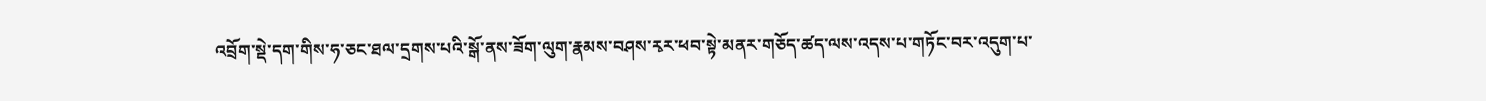འབྲོག་སྡེ་དག་གིས་ཧ་ཅང་ཐལ་དྲགས་པའི་སྒོ་ནས་ཟོག་ལུག་རྣམས་བཤས་རྭར་ཕབ་སྟེ་མནར་གཅོད་ཚད་ལས་འདས་པ་གཏོང་བར་འདུག་པ་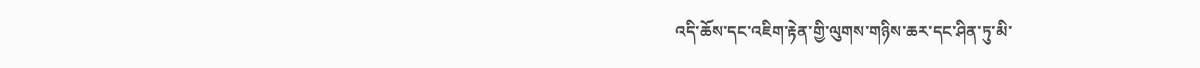འདི་ཆོས་དང་འཇིག་རྟེན་གྱི་ལུགས་གཉིས་ཆར་དང་ཤིན་ཏུ་མི་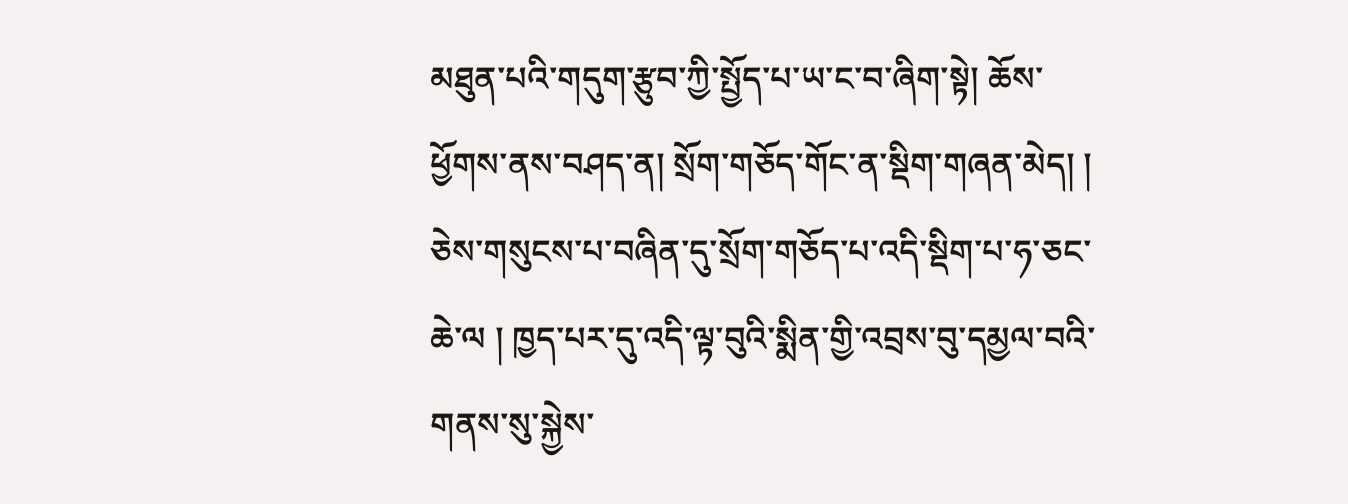མཐུན་པའི་གདུག་རྩུབ་ཀྱི་སྤྱོད་པ་ཡ་ང་བ་ཞིག་སྟེ། ཆོས་ཕྱོགས་ནས་བཤད་ན། སྲོག་གཅོད་གོང་ན་སྡིག་གཞན་མེད། ། ཅེས་གསུངས་པ་བཞིན་དུ་སྲོག་གཅོད་པ་འདི་སྡིག་པ་ཧ་ཅང་ཆེ་ལ ། ཁྱད་པར་དུ་འདི་ལྟ་བུའི་སྨིན་གྱི་འབྲས་བུ་དམྱལ་བའི་གནས་སུ་སྐྱེས་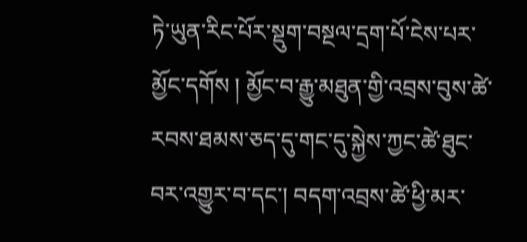ཏེ་ཡུན་རིང་པོར་སྡུག་བསྔལ་དྲག་པོ་ངེས་པར་ མྱོང་དགོས ། མྱོང་བ་རྒྱུ་མཐུན་གྱི་འབྲས་བུས་ཚེ་རབས་ཐམས་ཅད་དུ་གང་དུ་སྐྱེས་ཀྱང་ཚེ་ཐུང་བར་འགྱུར་བ་དང་། བདག་འབྲས་ཚེ་ཕྱི་མར་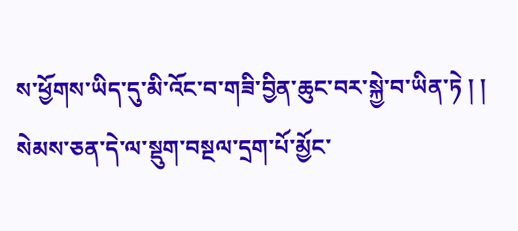ས་ཕྱོགས་ཡིད་དུ་མི་འོང་བ་གཟི་བྱིན་ཆུང་བར་སྐྱེ་བ་ཡིན་ཏེ ། ། སེམས་ཅན་དེ་ལ་སྡུག་བསྔལ་དྲག་པོ་མྱོང་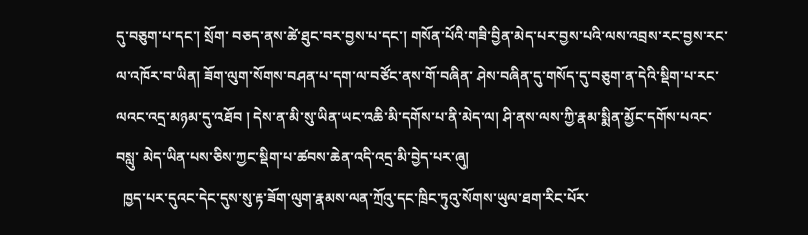དུ་བཅུག་པ་དང་། སྲོག་ བཅད་ནས་ཚེ་ཐུང་བར་བྱས་པ་དང་། གསོན་པོའི་གཟི་བྱིན་མེད་པར་བྱས་པའི་ལས་འབྲས་རང་བྱས་རང་ལ་འཁོར་བ་ཡིན། ཟོག་ལུག་སོགས་བཤན་པ་དག་ལ་བཙོང་ནས་གོ་བཞིན་ ཤེས་བཞིན་དུ་གསོད་དུ་བཅུག་ན་དེའི་སྡིག་པ་རང་ལའང་འདྲ་མཉམ་དུ་འཐོབ ། དེས་ན་མི་སུ་ཡིན་ཡང་འཆི་མི་དགོས་པ་ནི་མེད་ལ། ཤི་ནས་ལས་ཀྱི་རྣམ་སྨིན་མྱོང་དགོས་པའང་བསླུ་ མེད་ཡིན་པས་ཅིས་ཀྱང་སྡིག་པ་ཚབས་ཆེན་འདི་འདྲ་མི་བྱེད་པར་ཞུ།
  ཁྱད་པར་དུའང་དེང་དུས་སུ་རྟ་ཟོག་ལུག་རྣམས་ལན་ཀྲོའུ་དང་ཁྲིང་ཏུའུ་སོགས་ཡུལ་ཐག་རིང་པོར་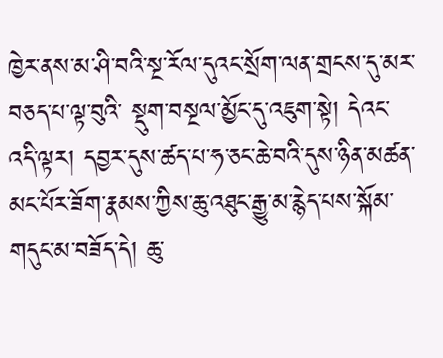ཁྱེར་ནས་མ་ཤི་བའི་སྔ་རོལ་དུའང་སྲོག་ལན་གྲངས་དུ་མར་བཅད་པ་ལྟ་བུའི་ སྡུག་བསྔལ་མྱོང་དུ་འཇུག་སྟེ། དེའང་འདི་ལྟར། དབྱར་དུས་ཚད་པ་ཧ་ཅང་ཆེ་བའི་དུས་ཉིན་མཚན་མང་པོར་ཟོག་རྣམས་ཀྱིས་ཆུ་འཐུང་རྒྱུ་མ་རྙེད་པས་སྐོམ་གདུང་མ་བཟོད་དེ། ཆུ་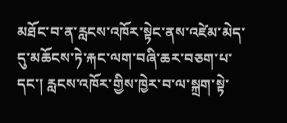མཐོང་བ་ན་རླངས་འཁོར་སྟེང་ནས་འཛེམ་མེད་དུ་མཆོངས་ཏེ་རྐང་ལག་བཞི་ཆར་བཅག་པ་དང་། རླངས་འཁོར་གྱིས་ཁྱེར་བ་ལ་སྐྲག་སྟེ་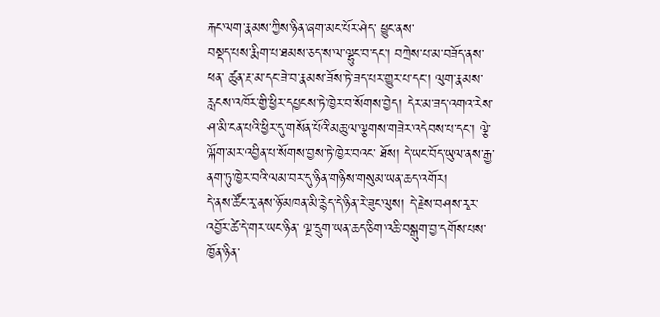རྐང་ལག་རྣམས་ཀྱིས་ཉིན་ཞག་མང་པོར་ཤེད་ ཕྱུང་ནས་
བསྡད་པས་རྨིག་པ་ཐམས་ཅད་ས་ལ་ལྷུང་བ་དང་། བཀྲེས་པ་མ་བཟོད་ནས་ཕན་ ཚུན་རྔ་མ་དང་ཟེ་བ་རྣམས་ཟོས་ཏེ་ཟད་པར་གྱུར་པ་དང་། ལུག་རྣམས་རླངས་འཁོར་གྱི་ཕྱིར་དཔྱངས་ཏེ་ཁྱེར་བ་སོགས་བྱེད། དེར་མ་ཟད་འགའ་རེས་ཤ་མི་ངན་པའི་ཕྱིར་དུ་གསོན་པོའི་མཆུ་ལ་ལྕགས་གཟེར་འདེབས་པ་དང་། ལྕེ་ལྐོག་མར་འབྱིན་པ་སོགས་བྱས་ཏེ་ཁྱེར་བའང་ ཐོས། དེ་ཡང་བོད་ཡུལ་ནས་རྒྱ་ནག་ཏུ་ཁྱེར་བའི་ལམ་བར་དུ་ཉིན་གཉིས་གསུམ་ཡན་ཆད་འགོར།
དེ་ནས་ཚོང་རྭ་ནས་ཉོ་མཁན་མི་རྙེད་དེ་ཉིན་རེ་ཟུང་ལུས། དེ་རྗེས་བཤས་རྭར་འབྱོར་ཚེ་དེ་གར་ཡང་ཉིན་ ལྔ་དྲུག་ཡན་ཆད་ཅིག་འཆི་བསྒུག་བྱ་དགོས་པས་ཁྱོན་ཉིན་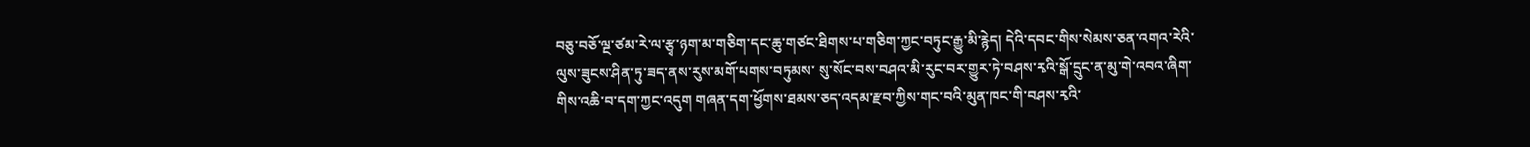བཅུ་བཅོ་ལྔ་ཙམ་རེ་ལ་རྩྭ་ཉག་མ་གཅིག་དང་ཆུ་གཙང་ཐིགས་པ་གཅིག་ཀྱང་བཏུང་རྒྱུ་མི་རྙེད། དེའི་དབང་གིས་སེམས་ཅན་འགའ་རེའི་ལུས་ཟུངས་ཤིན་ཏུ་ཟད་ནས་རུས་མགོ་པགས་བཏུམས་ སུ་སོང་བས་བཤའ་མི་རུང་བར་གྱུར་ཏེ་བཤས་རྭའི་སྒོ་དྲུང་ན་མུ་གེ་འབའ་ཞིག་གིས་འཆི་བ་དག་ཀྱང་འདུག གཞན་དག་ཕྱོགས་ཐམས་ཅད་འདམ་རྫབ་ཀྱིས་གང་བའི་མུན་ཁང་གི་བཤས་རྭའི་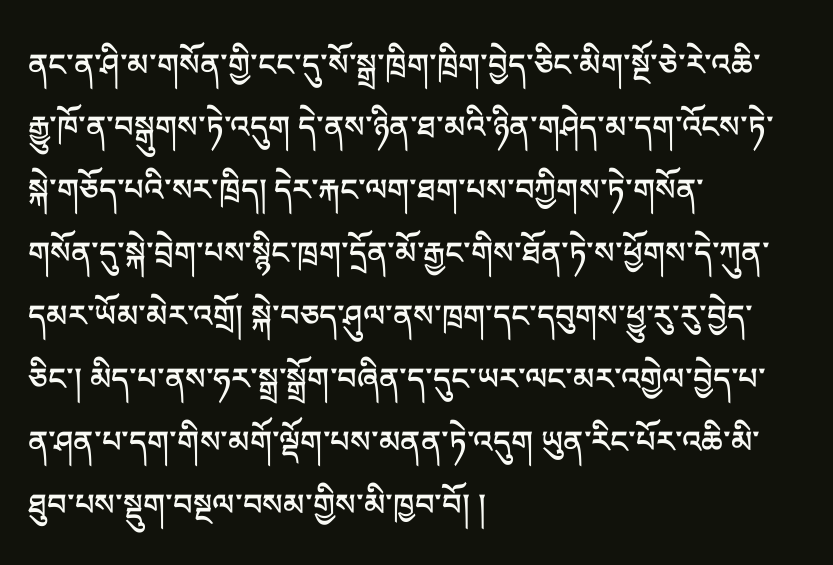ནང་ན་ཤི་མ་གསོན་གྱི་ངང་དུ་སོ་སྒྲ་ཁྲིག་ཁྲིག་བྱེད་ཅིང་མིག་སྔོ་ཅེ་རེ་འཆི་རྒྱུ་ཁོ་ན་བསྒུགས་ཏེ་འདུག དེ་ནས་ཉིན་ཐ་མའི་ཉིན་གཤེད་མ་དག་འོངས་ཏེ་སྐེ་གཅོད་པའི་སར་ཁྲིད། དེར་རྐང་ལག་ཐག་པས་བཀྱིགས་ཏེ་གསོན་གསོན་དུ་སྐེ་བྲེག་པས་སྙིང་ཁྲག་དྲོན་མོ་རྒྱང་གིས་ཐོན་ཏེ་ས་ཕྱོགས་དེ་ཀུན་དམར་ཡོམ་མེར་འགྲོ། སྐེ་བཅད་ཤུལ་ནས་ཁྲག་དང་དབུགས་ཕྱུ་རུ་རུ་བྱེད་ཅིང་། མིད་པ་ནས་ཧར་སྒྲ་སྒྲོག་བཞིན་ད་དུང་ཡར་ལང་མར་འགྱེལ་བྱེད་པ་ན་ཤན་པ་དག་གིས་མགོ་ལྡོག་པས་མནན་ཏེ་འདུག ཡུན་རིང་པོར་འཆི་མི་ཐུབ་པས་སྡུག་བསྔལ་བསམ་གྱིས་མི་ཁྱབ་བོ། །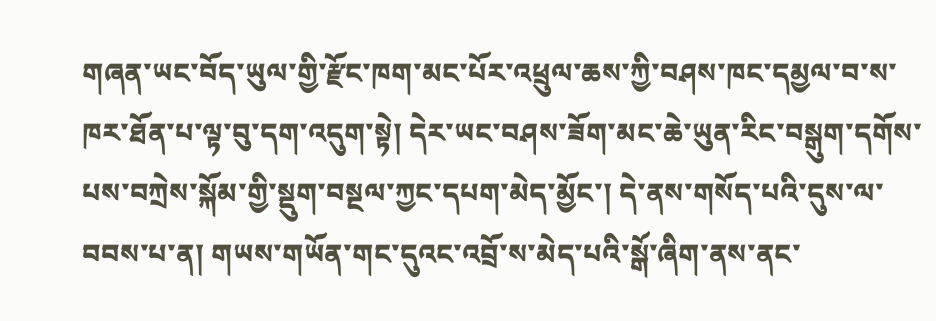གཞན་ཡང་བོད་ཡུལ་གྱི་རྫོང་ཁག་མང་པོར་འཕྲུལ་ཆས་ཀྱི་བཤས་ཁང་དམྱལ་བ་ས་ཁར་ཐོན་པ་ལྟ་བུ་དག་འདུག་སྟེ། དེར་ཡང་བཤས་ཟོག་མང་ཆེ་ཡུན་རིང་བསྒུག་དགོས་པས་བཀྲེས་སྐོམ་གྱི་སྡུག་བསྔལ་ཀྱང་དཔག་མེད་མྱོང་། དེ་ནས་གསོད་པའི་དུས་ལ་བབས་པ་ན། གཡས་གཡོན་གང་དུའང་འབྲོ་ས་མེད་པའི་སྒོ་ཞིག་ནས་ནང་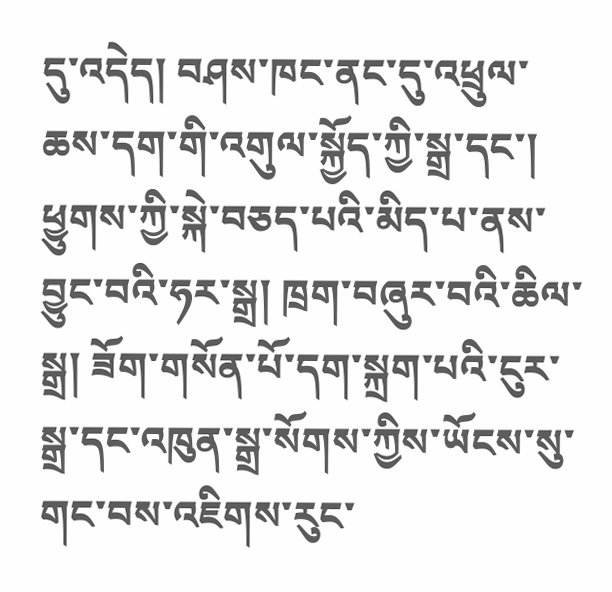དུ་འདེད། བཤས་ཁང་ནང་དུ་འཕྲུལ་ཆས་དག་གི་འགུལ་སྐྱོད་ཀྱི་སྒྲ་དང་། ཕྱུགས་ཀྱི་སྐེ་བཅད་པའི་མིད་པ་ནས་བྱུང་བའི་ཧར་སྒྲ། ཁྲག་བཞུར་བའི་ཆིལ་ སྒྲ། ཟོག་གསོན་པོ་དག་སྐྲག་པའི་ངུར་སྒྲ་དང་འཁུན་སྒྲ་སོགས་ཀྱིས་ཡོངས་སུ་གང་བས་འཇིགས་རུང་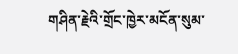གཤིན་རྗེའི་གྲོང་ཁྱེར་མངོན་སུམ་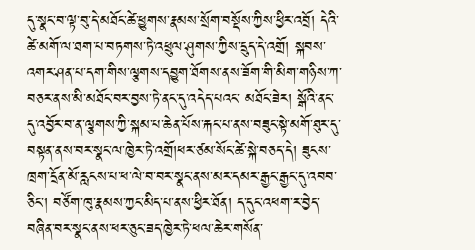དུ་སྣང་བ་ལྟ་བུ་དེ་མཐོང་ཚེ་ཕྱུགས་རྣམས་སྲོག་བསྡོས་ཀྱིས་ཕྱིར་འབྲོ། དེའི་ཚེ་མགོ་ལ་ཐག་པ་བཏགས་ཏེ་འཕྲུལ་ཤུགས་ཀྱིས་དྲུད་དེ་འགྲོ། སྐབས་འགར་ཤན་པ་དག་གིས་ལྕགས་དབྱུག་ཐོགས་ནས་ཟོག་གི་མིག་གཉིས་ཀ་བཅར་ནས་མི་མཐོང་བར་བྱས་ཏེ་ནང་དུ་འདེད་པའང་ མཐོང་ཟེར། སྒོའི་ནང་དུ་འབྱོར་བ་ན་ལྕགས་ཀྱི་སྐམ་པ་ཆེན་པོས་རྐང་པ་ནས་བཟུང་སྟེ་མགོ་ཐུར་དུ་བསྟན་ནས་བར་སྣང་ལ་ཁྱེར་ཏེ་འགྲོ།ཕར་ཙམ་སོང་ཚེ་སྐེ་བཅད་དེ། ཟུངས་ཁྲག་དྲོན་མོ་རླངས་པ་ཕ་ལེ་བ་བར་སྣང་ནས་མར་དམར་རྒྱང་རྒྱང་དུ་འབབ་ཅིང་། བཙོག་ཁུ་རྣམས་ཀྱང་མིད་པ་ནས་ཕྱིར་ཐོན། ད་དུང་འཕག་ར་བྱེད་བཞིན་བར་སྣང་ནས་ཕར་ཅུང་ཟད་ཁྱེར་ཏེ་ཕལ་ཆེར་གསོན་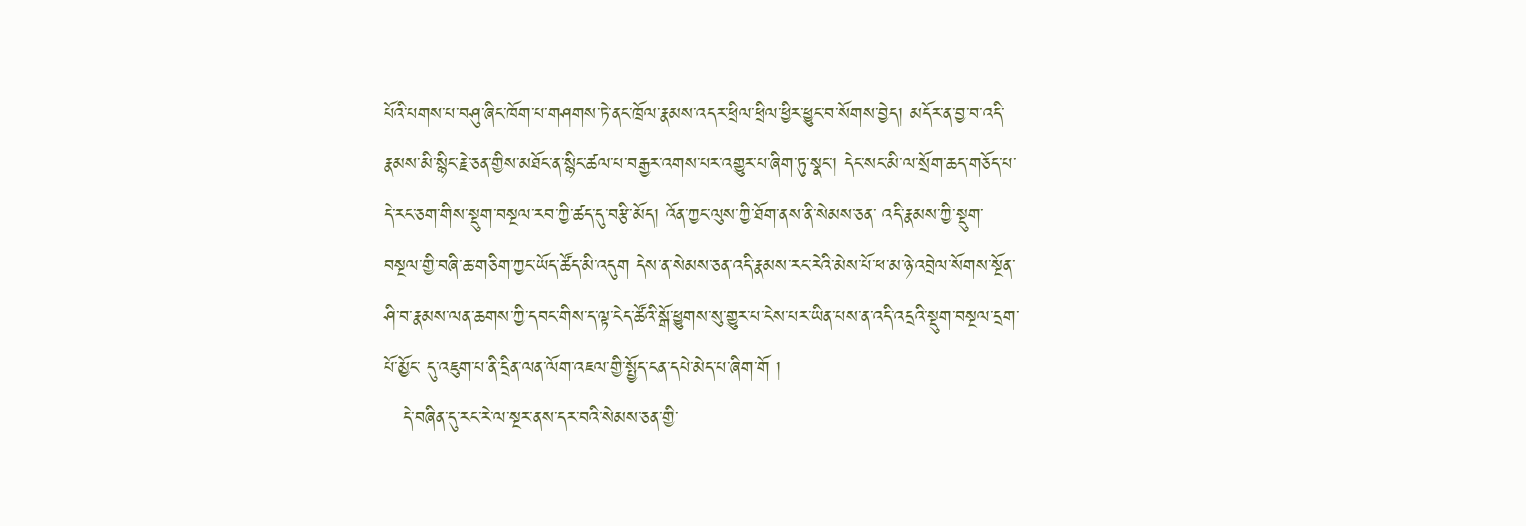པོའི་པགས་པ་བཤུ་ཞིང་ཁོག་པ་གཤགས་ཏེ་ནང་ཁྲོལ་རྣམས་འདར་ཕྲིལ་ཕྲིལ་ཕྱིར་ཕྱུང་བ་སོགས་བྱེད། མདོར་ན་བྱ་བ་འདི་རྣམས་མི་སྙིང་རྗེ་ཅན་གྱིས་མཐོང་ན་སྙིང་ཚལ་པ་བརྒྱར་འགས་པར་འགྱུར་པ་ཞིག་ཏུ་སྣང་། དེང་སང་མི་ལ་སྲོག་ཆད་གཅོད་པ་དེ་རང་ཅག་གིས་སྡུག་བསྔལ་རབ་ཀྱི་ཚད་དུ་བརྩི་མོད། འོན་ཀྱང་ལུས་ཀྱི་ཐོག་ནས་ནི་སེམས་ཅན་ འདི་རྣམས་ཀྱི་སྡུག་བསྔལ་གྱི་བཞི་ཆ་གཅིག་ཀྱང་ཡོད་ཚོད་མི་འདུག དེས་ན་སེམས་ཅན་འདི་རྣམས་རང་རེའི་མེས་པོ་ཕ་མ་ཉེ་འབྲེལ་སོགས་སྔོན་ཤི་བ་རྣམས་ལན་ཆགས་ཀྱི་དབང་གིས་ད་ལྟ་ངེད་ཚོའི་སྒོ་ཕྱུགས་སུ་གྱུར་པ་ངེས་པར་ཡིན་པས་ན་འདི་འདྲའི་སྡུག་བསྔལ་དྲག་པོ་མྱོང་ དུ་འཇུག་པ་ནི་དྲིན་ལན་ལོག་འཇལ་གྱི་སྤྱོད་ངན་དཔེ་མེད་པ་ཞིག་གོ །
   དེ་བཞིན་དུ་རང་རེ་ལ་སྔར་ནས་དར་བའི་སེམས་ཅན་གྱི་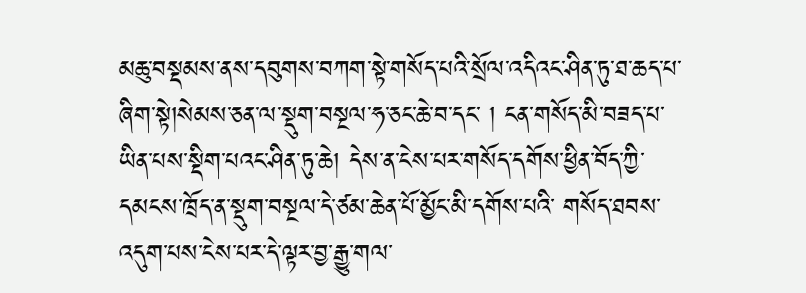མཆུ་བསྡམས་ནས་དབུགས་བཀག་སྟེ་གསོད་པའི་སྲོལ་འདིའང་ཤིན་ཏུ་ཐ་ཆད་པ་ཞིག་སྟེ།སེམས་ཅན་ལ་སྡུག་བསྔལ་ཧ་ཅང་ཆེ་བ་དང་ ། ངན་གསོད་མི་བཟད་པ་ཡིན་པས་སྡིག་པའང་ཤིན་ཏུ་ཆེ། དེས་ན་ངེས་པར་གསོད་དགོས་ཕྱིན་བོད་ཀྱི་དམངས་ཁྲོད་ན་སྡུག་བསྔལ་དེ་ཙམ་ཆེན་པོ་མྱོང་མི་དགོས་པའི་ གསོད་ཐབས་འདུག་པས་ངེས་པར་དེ་ལྟར་བྱ་རྒྱུ་གལ་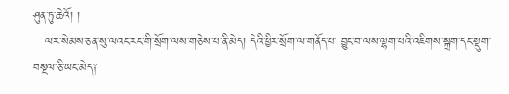ཤུན་ཏུ་ཆེའོ། །
   ལར་སེམས་ཅན་སུ་ལའང་རང་གི་སྲོག་ལས་གཅེས་པ་ནི་མེད། དེའི་ཕྱིར་སྲོག་ལ་གནོད་པ་ བྱུང་བ་ལས་ལྷག་པའི་འཇིགས་སྐྲག་དང་སྡུག་བསྔལ་ཅི་ཡང་མེད༑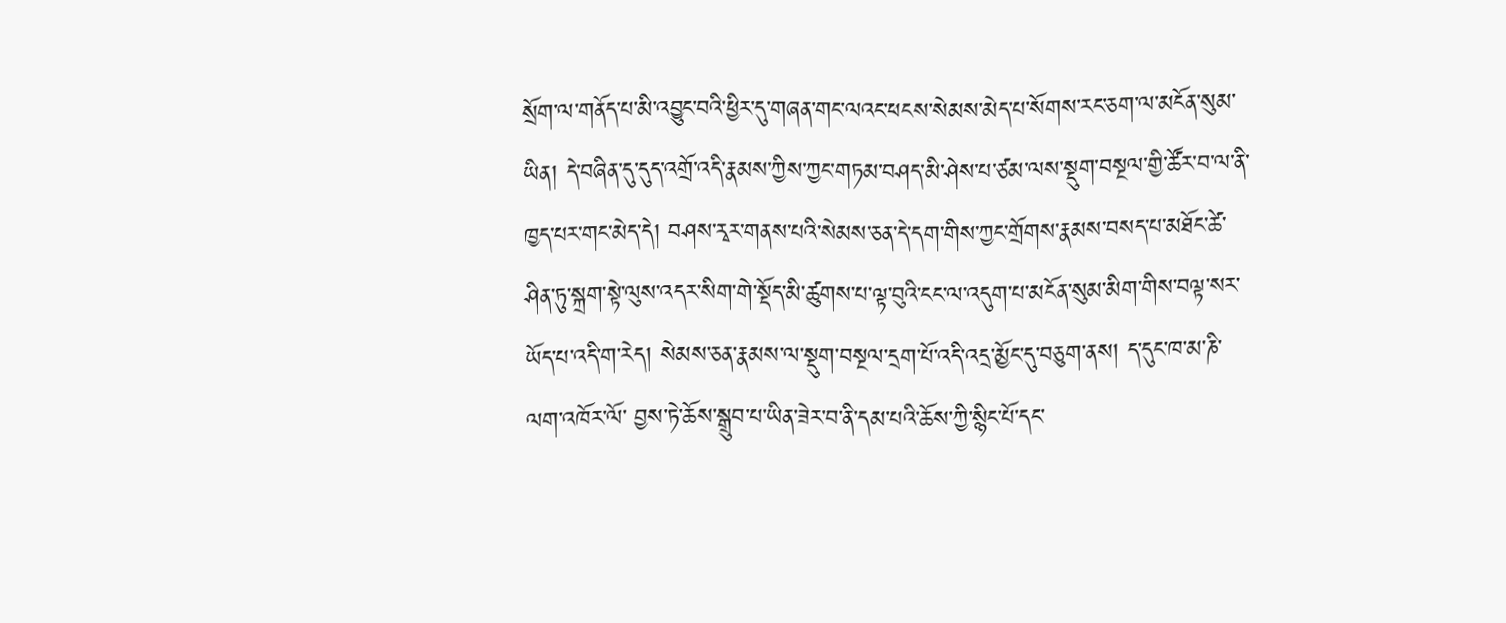སྲོག་ལ་གནོད་པ་མི་འབྱུང་བའི་ཕྱིར་དུ་གཞན་གང་ལའང་ཕངས་སེམས་མེད་པ་སོགས་རང་ཅག་ལ་མངོན་སུམ་ཡིན། དེ་བཞིན་དུ་དུད་འགྲོ་འདི་རྣམས་ཀྱིས་ཀྱང་གཏམ་བཤད་མི་ཤེས་པ་ཙམ་ལས་སྡུག་བསྔལ་གྱི་ཚོར་བ་ལ་ནི་ཁྱད་པར་གང་མེད་དེ། བཤས་རྭར་གནས་པའི་སེམས་ཅན་དེ་དག་གིས་ཀྱང་གྲོགས་རྣམས་བསད་པ་མཐོང་ཚེ་ཤིན་ཏུ་སྐྲག་སྟེ་ལུས་འདར་སིག་གེ་སྡོད་མི་ཚུགས་པ་ལྟ་བུའི་ངང་ལ་འདུག་པ་མངོན་སུམ་མིག་གིས་བལྟ་སར་ཡོད་པ་འདི་ག་རེད། སེམས་ཅན་རྣམས་ལ་སྡུག་བསྔལ་དྲག་པོ་འདི་འདྲ་མྱོང་དུ་བཅུག་ནས། ད་དུང་ཁ་མ་ཎི་ལག་འཁོར་ལོ་ བྱས་ཏེ་ཆོས་སྒྲུབ་པ་ཡིན་ཟེར་བ་ནི་དམ་པའི་ཆོས་ཀྱི་སྙིང་པོ་དང་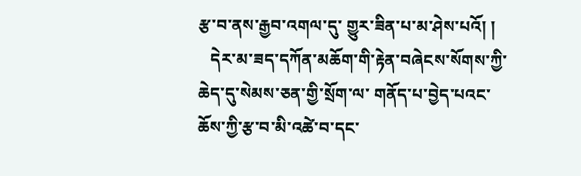རྩ་བ་ནས་རྒྱབ་འགལ་དུ་ གྱུར་ཟིན་པ་མ་ཤེས་པའོ། །
   དེར་མ་ཟད་དཀོན་མཆོག་གི་རྟེན་བཞེངས་སོགས་ཀྱི་ཆེད་དུ་སེམས་ཅན་གྱི་སྲོག་ལ་ གནོད་པ་བྱེད་པའང་ཆོས་ཀྱི་རྩ་བ་མི་འཚེ་བ་དང་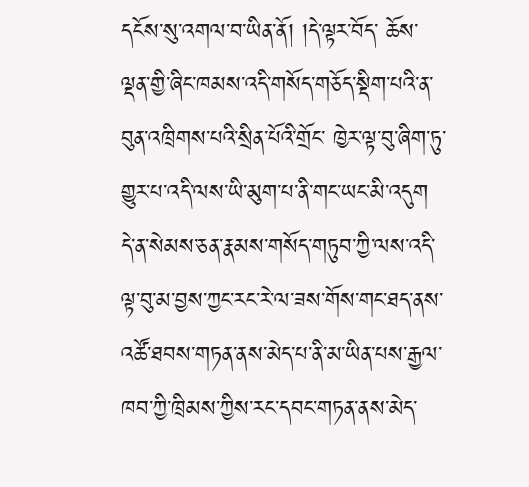དངོས་སུ་འགལ་བ་ཡིན་ནོ། །དེ་ལྟར་བོད་ ཆོས་ལྡན་གྱི་ཞིང་ཁམས་འདི་གསོད་གཅོད་སྡིག་པའི་ན་བུན་འཁྲིགས་པའི་སྲིན་པོའི་གྲོང་ ཁྱེར་ལྟ་བུ་ཞིག་ཏུ་གྱུར་པ་འདི་ལས་ཡི་མུག་པ་ནི་གང་ཡང་མི་འདུག དེ་ན་སེམས་ཅན་རྣམས་གསོད་གཏུབ་ཀྱི་ལས་འདི་ལྟ་བུ་མ་བྱས་ཀྱང་རང་རེ་ལ་ཟས་གོས་གང་ཐད་ནས་འཚོ་ཐབས་གཏན་ནས་མེད་པ་ནི་མ་ཡིན་པས་རྒྱལ་ཁབ་ཀྱི་ཁྲིམས་ཀྱིས་རང་དབང་གཏན་ནས་མེད་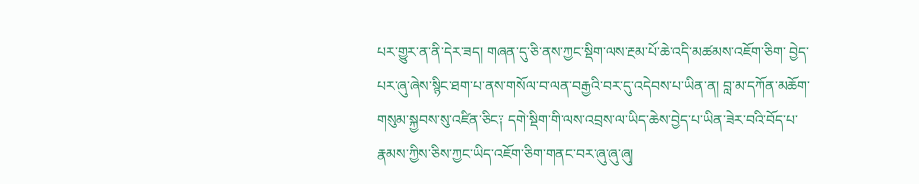པར་གྱུར་ན་ནི་དེར་ཟད། གཞན་དུ་ཅི་ནས་ཀྱང་སྡིག་ལས་རྔམ་པོ་ཆེ་འདི་མཚམས་འཇོག་ཅིག་ བྱེད་པར་ཞུ་ཞེས་སྙིང་ཐག་པ་ནས་གསོལ་བ་ལན་བརྒྱའི་བར་དུ་འདེབས་པ་ཡིན་ན། བླ་མ་དཀོན་མཆོག་གསུམ་སྐྱབས་སུ་འཛིན་ཅིང༑ དགེ་སྡིག་གི་ལས་འབྲས་ལ་ཡིད་ཆེས་བྱེད་པ་ཡིན་ཟེར་བའི་བོད་པ་རྣམས་ཀྱིས་ཅིས་ཀྱང་ཡིད་འཇོག་ཅིག་གནང་བར་ཞུ་ཞུ་ཞུ།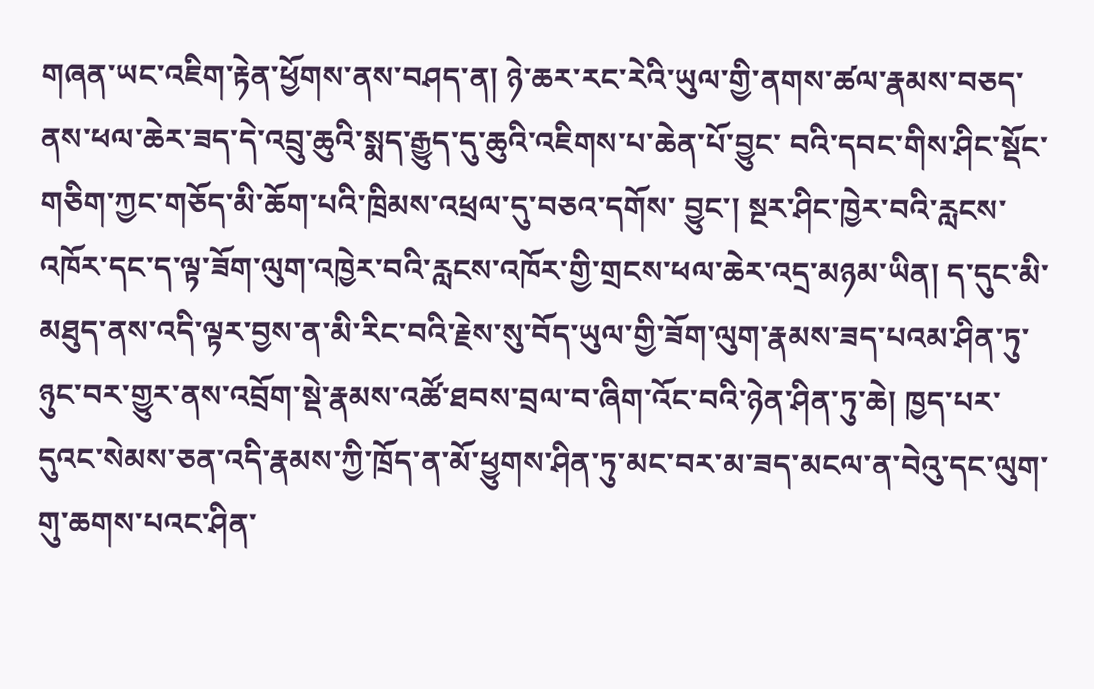གཞན་ཡང་འཇིག་རྟེན་ཕྱོགས་ནས་བཤད་ན། ཉེ་ཆར་རང་རེའི་ཡུལ་གྱི་ནགས་ཚལ་རྣམས་བཅད་ནས་ཕལ་ཆེར་ཟད་དེ་འབྲུ་ཆུའི་སྨད་རྒྱུད་དུ་ཆུའི་འཇིགས་པ་ཆེན་པོ་བྱུང་ བའི་དབང་གིས་ཤིང་སྡོང་གཅིག་ཀྱང་གཅོད་མི་ཆོག་པའི་ཁྲིམས་འཕྲལ་དུ་བཅའ་དགོས་ བྱུང་། སྔར་ཤིང་ཁྱེར་བའི་རླངས་འཁོར་དང་ད་ལྟ་ཟོག་ལུག་འཁྱེར་བའི་རླངས་འཁོར་གྱི་གྲངས་ཕལ་ཆེར་འདྲ་མཉམ་ཡིན། ད་དུང་མི་མཐུད་ནས་འདི་ལྟར་བྱས་ན་མི་རིང་བའི་རྗེས་སུ་བོད་ཡུལ་གྱི་ཟོག་ལུག་རྣམས་ཟད་པའམ་ཤིན་ཏུ་ཉུང་བར་གྱུར་ནས་འབྲོག་སྡེ་རྣམས་འཚོ་ཐབས་བྲལ་བ་ཞིག་འོང་བའི་ཉེན་ཤིན་ཏུ་ཆེ། ཁྱད་པར་དུའང་སེམས་ཅན་འདི་རྣམས་ཀྱི་ཁྲོད་ན་མོ་ཕྱུགས་ཤིན་ཏུ་མང་བར་མ་ཟད་མངལ་ན་བེའུ་དང་ལུག་གུ་ཆགས་པའང་ཤིན་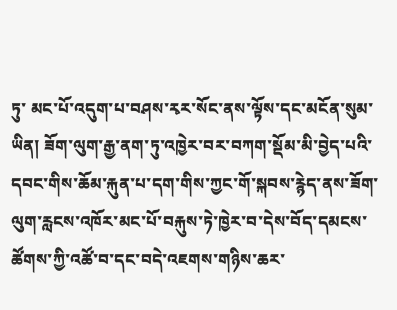ཏུ་ མང་པོ་འདུག་པ་བཤས་རྭར་སོང་ནས་ལྟོས་དང་མངོན་སུམ་ཡིན། ཟོག་ལུག་རྒྱ་ནག་ཏུ་འཁྱེར་བར་བཀག་སྡོམ་མི་བྱེད་པའི་དབང་གིས་ཆོམ་རྐུན་པ་དག་གིས་ཀྱང་གོ་སྐབས་རྙེད་ནས་ཟོག་ལུག་རླངས་འཁོར་མང་པོ་བརྐུས་ཏེ་ཁྱེར་བ་དེས་བོད་དམངས་ཚོགས་ཀྱི་འཚོ་བ་དང་བདེ་འཇགས་གཉིས་ཆར་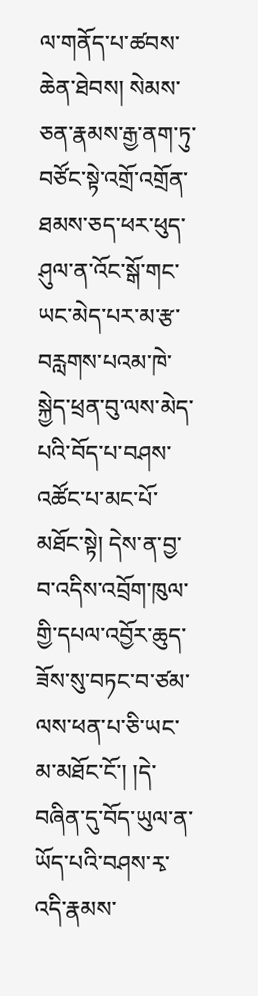ལ་གནོད་པ་ཚབས་ཆེན་ཐེབས། སེམས་ཅན་རྣམས་རྒྱ་ནག་ཏུ་བཙོང་སྟེ་འགྲོ་འགྲོན་ཐམས་ཅད་ཕར་ཕུད་ཤུལ་ན་འོང་སྒོ་གང་ཡང་མེད་པར་མ་རྩ་བརླགས་པའམ་ཁེ་སྐྱེད་ཕྲན་བུ་ལས་མེད་པའི་བོད་པ་བཤས་འཚོང་པ་མང་པོ་མཐོང་སྟེ། དེས་ན་བྱ་བ་འདིས་འབྲོག་ཁུལ་གྱི་དཔལ་འབྱོར་ཆུད་ཟོས་སུ་བཏང་བ་ཙམ་ལས་ཕན་པ་ཅི་ཡང་མ་མཐོང་ངོ་། །དེ་བཞིན་དུ་བོད་ཡུལ་ན་ཡོད་པའི་བཤས་རྭ་འདི་རྣམས་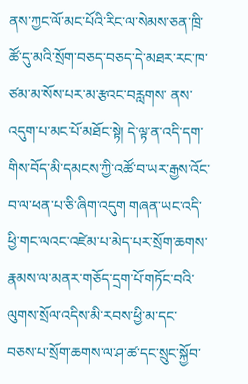ནས་ཀྱང་ལོ་མང་པོའི་རིང་ལ་སེམས་ཅན་ཁྲི་ཚོ་དུ་མའི་སྲོག་བཅད་བཅད་དེ་མཐར་རང་ཁ་ཙམ་མ་སོས་པར་མ་རྩའང་བརླགས་ ནས་འདུག་པ་མང་པོ་མཐོང་སྟེ། དེ་ལྟ་ན་འདི་དག་གིས་བོད་མི་དམངས་ཀྱི་འཚོ་བ་ཡར་རྒྱས་འོང་བ་ལ་ཕན་པ་ཅི་ཞིག་འདུག གཞན་ཡང་འདི་ཕྱི་གང་ལའང་འཛེམ་པ་མེད་པར་སྲོག་ཆགས་རྣམས་ལ་མནར་གཅོད་དྲག་པོ་གཏོང་བའི་ལུགས་སྲོལ་འདིས་མི་རབས་ཕྱི་མ་དང་ བཅས་པ་སྲོག་ཆགས་ལ་ཤ་ཚ་དང་སྲུང་སྐྱོབ་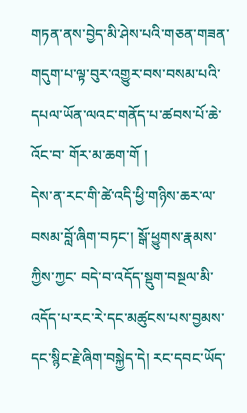གཏན་ནས་བྱེད་མི་ཤེས་པའི་གཅན་གཟན་ གདུག་པ་ལྟ་བུར་འགྱུར་བས་བསམ་པའི་དཔལ་ཡོན་ལའང་གནོད་པ་ཚབས་པོ་ཆེ་འོང་བ་ གོར་མ་ཆག་གོ །
དེས་ན་རང་གི་ཚེ་འདི་ཕྱི་གཉིས་ཆར་ལ་བསམ་བློ་ཞིག་བཏང་། སྒོ་ཕྱུགས་རྣམས་ཀྱིས་ཀྱང་ བདེ་བ་འདོད་སྡུག་བསྔལ་མི་འདོད་པ་རང་རེ་དང་མཚུངས་པས་བྱམས་དང་སྙིང་རྗེ་ཞིག་བསྐྱེད་དེ། རང་དབང་ཡོད་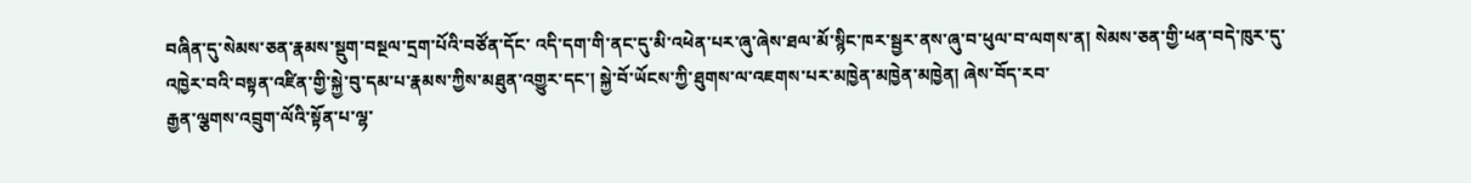བཞིན་དུ་སེམས་ཅན་རྣམས་སྡུག་བསྔལ་དྲག་པོའི་བཙོན་དོང་ འདི་དག་གི་ནང་དུ་མི་འཕེན་པར་ཞུ་ཞེས་ཐལ་མོ་སྙིང་ཁར་སྦྱར་ནས་ཞུ་བ་ཕུལ་བ་ལགས་ན། སེམས་ཅན་གྱི་ཕན་བདེ་ཁུར་དུ་འཁྱེར་བའི་བསྟན་འཛིན་གྱི་སྐྱེ་བུ་དམ་པ་རྣམས་ཀྱིས་མཐུན་འགྱུར་དང་། སྐྱེ་བོ་ཡོངས་ཀྱི་ཐུགས་ལ་འཇགས་པར་མཁྱེན་མཁྱེན་མཁྱེན། ཞེས་བོད་རབ་
རྒྱན་ལྕགས་འབྲུག་ལོའི་སྟོན་པ་ལྷ་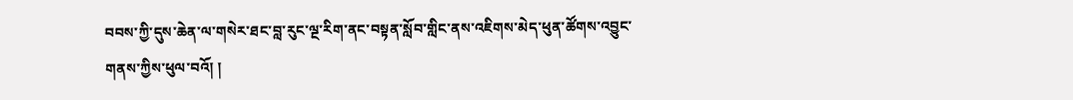བབས་ཀྱི་དུས་ཆེན་ལ་གསེར་ཐང་བླ་རུང་ལྔ་རིག་ནང་བསྟན་སློབ་གླིང་ནས་འཇིགས་མེད་ཕུན་ཚོགས་འབྱུང་གནས་ཀྱིས་ཕུལ་བའོ། །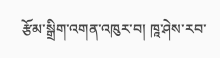རྩོམ་སྒྲིག་འགན་འཁུར་བ། ཁཱ་ཤེས་རབ་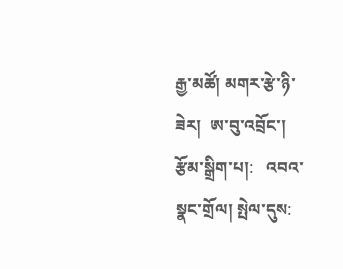རྒྱ་མཚོ། མགར་རྩེ་ཉི་ཟེར།  ཨ་བུ་འབྲོང་།
རྩོམ་སྒྲིག་པ།:   འབའ་སྣང་གྲོལ། སྤེལ་དུས: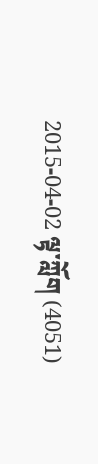2015-04-02 ལྟ་ཀློག (4051)